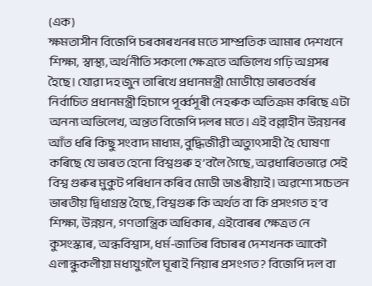(এক)
ক্ষমতাসীন বিজেপি চৰকাৰখনৰ মতে সাম্প্ৰতিক আমাৰ দেশখনে শিক্ষা, স্বাস্থ্য, অর্থনীতি সকলো ক্ষেত্রতে অভিলেখ গঢ়ি অগ্ৰসৰ হৈছে। যোৱা দহ জুন তাৰিখে প্রধানমন্ত্রী মোডীয়ে ভাৰতবৰ্ষৰ নিৰ্বাচিত প্রধানমন্ত্রী হিচাপে পূৰ্ব্বসূৰী নেহৰুক অতিক্ৰম কৰিছে এটা অনন্য অভিলেখ, অন্তত বিজেপি দলৰ মতে। এই বল্লাহীন উন্নয়নৰ আঁত ধৰি কিছু সংবাদ মাধ্যম, বুদ্ধিজীৱী অত্যুৎসাহী হৈ ঘোষণা কৰিছে যে ভাৰত হেনো বিশ্বগুৰু হ’বলৈ গৈছে, অৱধাৰিতভাৱে সেই বিশ্ব গুৰুৰ মুকুট পৰিধান কৰিব মোডী ডাঙৰীয়াই। অৱশ্যে সচেতন ভাৰতীয় দ্বিধাগ্রস্ত হৈছে, বিশ্বগুৰু কি অর্থত বা কি প্রসংগত হ’ব শিক্ষা, উন্নয়ন, গণতান্ত্রিক অধিকাৰ, এইবোৰৰ ক্ষেত্ৰত নে কুসংস্কাৰ, অন্ধবিশ্বাস, ধৰ্ম-জাতিৰ বিচাৰৰ দেশখনক আকৌ এলান্ধুকলীয়া মধ্যযুগলৈ ঘূৰাই নিয়াৰ প্ৰসংগত? বিজেপি দল বা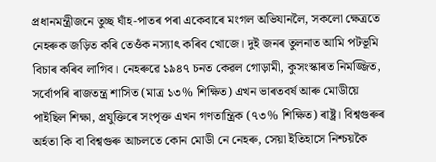প্রধানমন্ত্রীজনে তুচ্ছ ঘাঁহ-পাতৰ পৰা একেবাৰে মংগল অভিযানলৈ, সকলো ক্ষেত্ৰতে নেহৰুক জড়িত কৰি তেওঁক নস্যাৎ কৰিব খোজে। দুই জনৰ তুলনাত আমি পটভূমি বিচাৰ কৰিব লাগিব। নেহৰুৱে ১৯৪৭ চনত কেৱল গোড়ামী, কুসংস্কাৰত নিমজ্জিত, সর্বোপৰি ৰাজতন্ত্র শাসিত (মাত্র ১৩% শিক্ষিত) এখন ভাৰতবৰ্ষ আৰু মোডীয়ে পাইছিল শিক্ষা, প্রযুক্তিৰে সংপৃক্ত এখন গণতান্ত্রিক (৭৩% শিক্ষিত) ৰাষ্ট্ৰ। বিশ্বগুৰুৰ অৰ্হতা কি বা বিশ্বগুৰু আচলতে কোন মোডী নে নেহৰু, সেয়া ইতিহাসে নিশ্চয়কৈ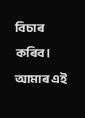বিচাৰ কৰিব। আমাৰ এই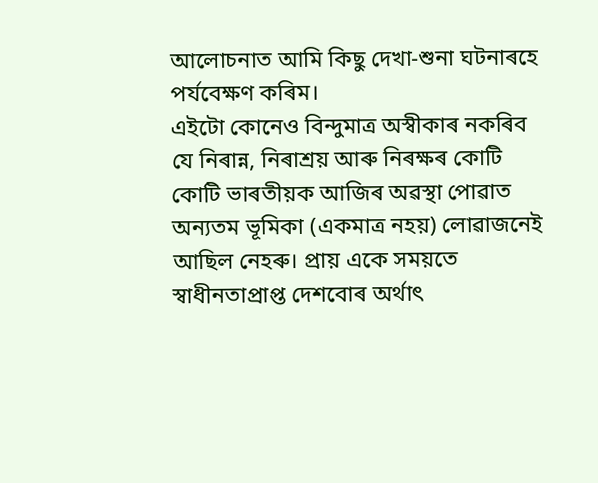আলোচনাত আমি কিছু দেখা-শুনা ঘটনাৰহে পৰ্যবেক্ষণ কৰিম।
এইটো কোনেও বিন্দুমাত্র অস্বীকাৰ নকৰিব যে নিৰান্ন, নিৰাশ্ৰয় আৰু নিৰক্ষৰ কোটি কোটি ভাৰতীয়ক আজিৰ অৱস্থা পোৱাত অন্যতম ভূমিকা (একমাত্র নহয়) লোৱাজনেই আছিল নেহৰু। প্রায় একে সময়তে স্বাধীনতাপ্রাপ্ত দেশবোৰ অৰ্থাৎ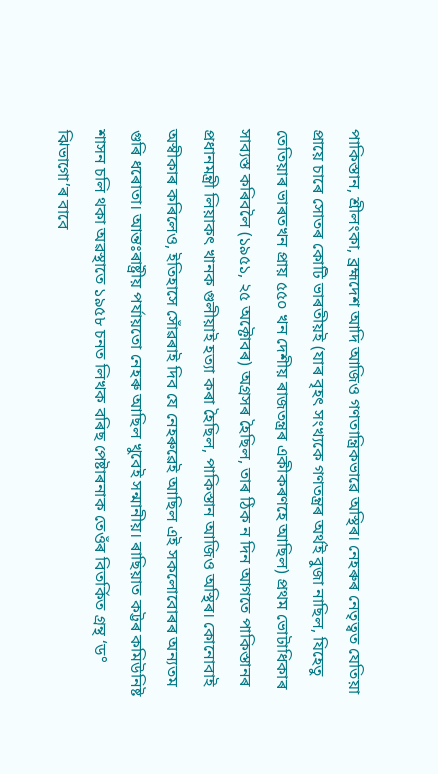পাকিস্তান, শ্রীলংকা, ব্রহ্মদেশ আদি আজিও গণতান্ত্রিকভাৱে অস্থিৰ। নেহৰুৰ নেতৃত্বত যেতিয়া প্রায়ে চাৰে সোতৰ কোটি ভাৰতীয়ই (যাৰ বৃহৎ সংখ্যকে গণতন্ত্ৰৰ অৰ্থই বুজা নাছিল, যিহেতু তেতিয়াৰ ভাৰতখন প্রায় ৫৫০ খন দেশীয় ৰাজতন্ত্ৰৰ একীকৰণহে আছিল) প্রথম ভোটাধিকাৰ সাব্যস্ত কৰিবলৈ (১৯৫১, ২৫ অক্টোবৰ) অগ্ৰসৰ হৈছিল, তাৰ ঠিক ন দিন আগতে পাকিস্তানৰ প্ৰধানমন্ত্ৰী লিয়াকৎ খানক গুলীয়াই হত্যা কৰা হৈছিল, পাকিস্তান আজিও অস্থিৰ। কোনোবাই অস্বীকাৰ কৰিলেও, ইতিহাসে সোঁৱৰাই দিব যে নেহৰুৱেই আছিল এই সকলোবোৰৰ অন্যতম গুৰি ধৰোতা। আন্তঃৰাষ্ট্ৰীয় পৰ্যায়তো নেহৰু আছিল খুবেই সন্মানীয়। ৰাছিয়াত কট্টৰ কমিউনিষ্ট শাসন চলি থকা অৱস্থাতে ১৯৫৮ চনত লিখক বৰিছ পেষ্টাৰনাক তেওঁৰ বিতর্কিত গ্রন্থ ‘ড° ঝিভাগো’ৰ বাবে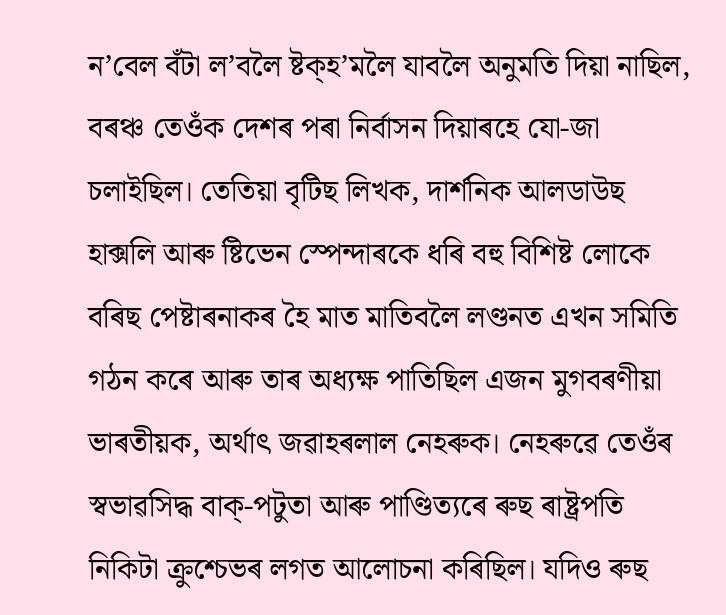ন’বেল বঁটা ল’বলৈ ষ্টক্হ’মলৈ যাবলৈ অনুমতি দিয়া নাছিল, বৰঞ্চ তেওঁক দেশৰ পৰা নিৰ্বাসন দিয়াৰহে যো-জা চলাইছিল। তেতিয়া বৃটিছ লিখক, দার্শনিক আলডাউছ হাক্সলি আৰু ষ্টিভেন স্পেন্দাৰকে ধৰি বহু বিশিষ্ট লোকে বৰিছ পেষ্টাৰনাকৰ হৈ মাত মাতিবলৈ লণ্ডনত এখন সমিতি গঠন কৰে আৰু তাৰ অধ্যক্ষ পাতিছিল এজন মুগবৰণীয়া ভাৰতীয়ক, অর্থাৎ জৱাহৰলাল নেহৰুক। নেহৰুৱে তেওঁৰ স্বভাৱসিদ্ধ বাক্-পটুতা আৰু পাণ্ডিত্যৰে ৰুছ ৰাষ্ট্ৰপতি নিকিটা ক্রুশ্চেভৰ লগত আলোচনা কৰিছিল। যদিও ৰুছ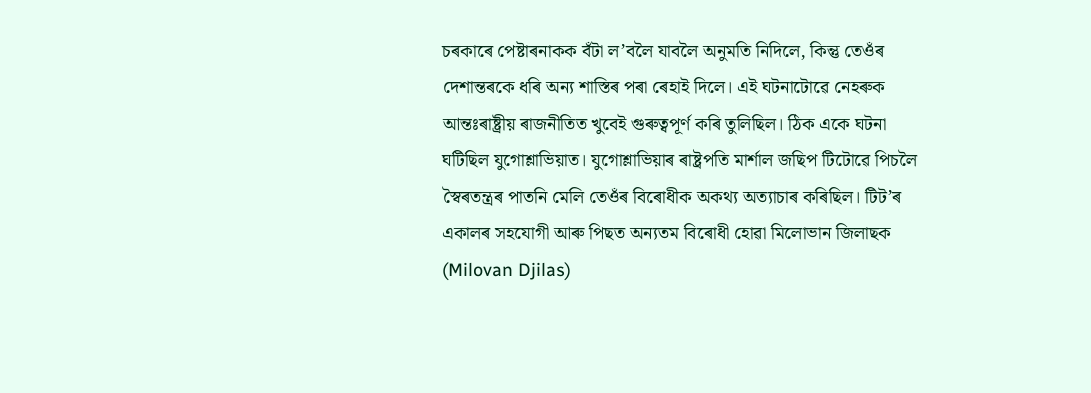চৰকাৰে পেষ্টাৰনাকক বঁটা ল’বলৈ যাবলৈ অনুমতি নিদিলে, কিন্তু তেওঁৰ দেশান্তৰকে ধৰি অন্য শাস্তিৰ পৰা ৰেহাই দিলে। এই ঘটনাটোৱে নেহৰুক আন্তঃৰাষ্ট্ৰীয় ৰাজনীতিত খুবেই গুৰুত্বপূৰ্ণ কৰি তুলিছিল। ঠিক একে ঘটনা ঘটিছিল যুগোশ্লাভিয়াত। যুগোশ্লাভিয়াৰ ৰাষ্ট্ৰপতি মার্শাল জছিপ টিটোৱে পিচলৈ স্বৈৰতন্ত্ৰৰ পাতনি মেলি তেওঁৰ বিৰোধীক অকথ্য অত্যাচাৰ কৰিছিল। টিট’ৰ একালৰ সহযোগী আৰু পিছত অন্যতম বিৰোধী হোৱা মিলোভান জিলাছক (Milovan Djilas)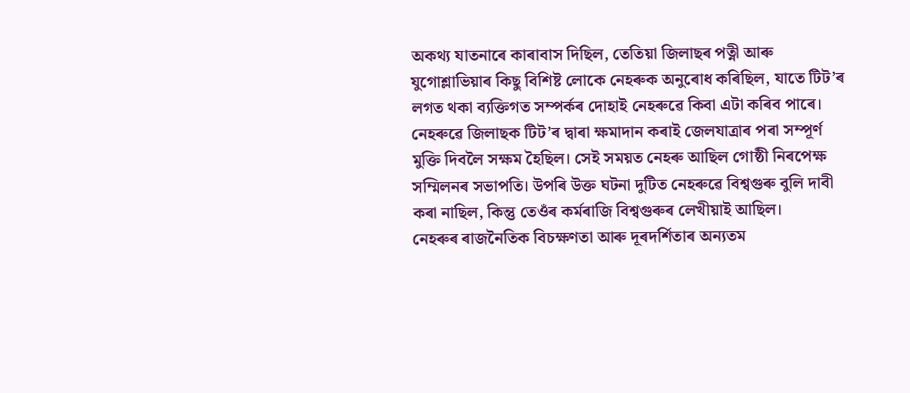অকথ্য যাতনাৰে কাৰাবাস দিছিল, তেতিয়া জিলাছৰ পত্নী আৰু যুগোশ্লাভিয়াৰ কিছু বিশিষ্ট লোকে নেহৰুক অনুৰোধ কৰিছিল, যাতে টিট’ৰ লগত থকা ব্যক্তিগত সম্পৰ্কৰ দোহাই নেহৰুৱে কিবা এটা কৰিব পাৰে। নেহৰুৱে জিলাছক টিট’ৰ দ্বাৰা ক্ষমাদান কৰাই জেলযাত্ৰাৰ পৰা সম্পূৰ্ণ মুক্তি দিবলৈ সক্ষম হৈছিল। সেই সময়ত নেহৰু আছিল গোষ্ঠী নিৰপেক্ষ সম্মিলনৰ সভাপতি। উপৰি উক্ত ঘটনা দুটিত নেহৰুৱে বিশ্বগুৰু বুলি দাবী কৰা নাছিল, কিন্তু তেওঁৰ কৰ্মৰাজি বিশ্বগুৰুৰ লেখীয়াই আছিল।
নেহৰুৰ ৰাজনৈতিক বিচক্ষণতা আৰু দূৰদৰ্শিতাৰ অন্যতম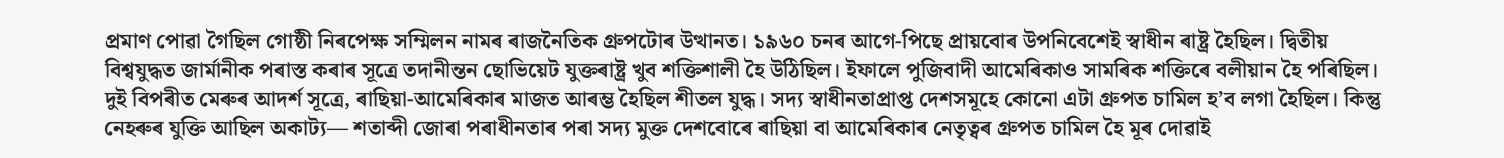প্রমাণ পোৱা গৈছিল গোষ্ঠী নিৰপেক্ষ সম্মিলন নামৰ ৰাজনৈতিক গ্ৰুপটোৰ উত্থানত। ১৯৬০ চনৰ আগে-পিছে প্ৰায়বোৰ উপনিবেশেই স্বাধীন ৰাষ্ট্ৰ হৈছিল। দ্বিতীয় বিশ্বযুদ্ধত জার্মানীক পৰাস্ত কৰাৰ সূত্রে তদানীন্তন ছোভিয়েট যুক্তৰাষ্ট্ৰ খুব শক্তিশালী হৈ উঠিছিল। ইফালে পুজিবাদী আমেৰিকাও সামৰিক শক্তিৰে বলীয়ান হৈ পৰিছিল। দুই বিপৰীত মেৰুৰ আদৰ্শ সূত্ৰে, ৰাছিয়া-আমেৰিকাৰ মাজত আৰম্ভ হৈছিল শীতল যুদ্ধ। সদ্য স্বাধীনতাপ্রাপ্ত দেশসমূহে কোনো এটা গ্ৰুপত চামিল হ’ব লগা হৈছিল। কিন্তু নেহৰুৰ যুক্তি আছিল অকাট্য— শতাব্দী জোৰা পৰাধীনতাৰ পৰা সদ্য মুক্ত দেশবোৰে ৰাছিয়া বা আমেৰিকাৰ নেতৃত্বৰ গ্ৰুপত চামিল হৈ মূৰ দোৱাই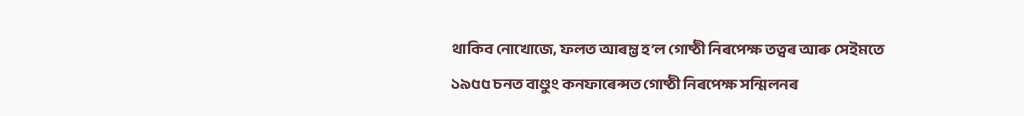থাকিব নোখোজে, ফলত আৰম্ভ হ’ল গোষ্ঠী নিৰপেক্ষ তত্বৰ আৰু সেইমতে ১৯৫৫ চনত বাণ্ডুং কনফাৰেন্সত গোষ্ঠী নিৰপেক্ষ সন্মিলনৰ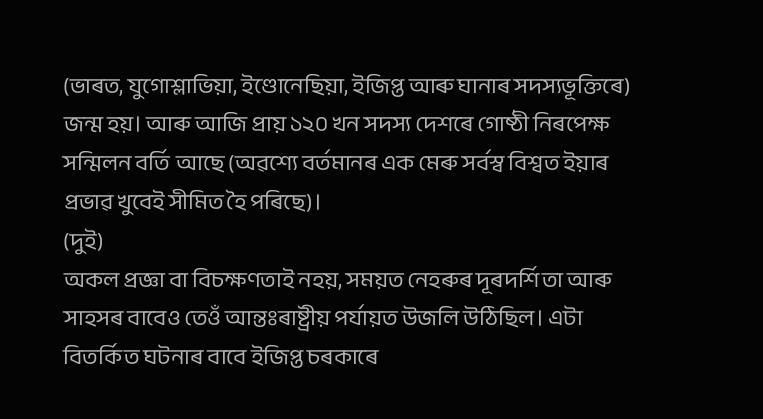(ভাৰত, যুগোশ্লাভিয়া, ইণ্ডোনেছিয়া, ইজিপ্ত আৰু ঘানাৰ সদস্যভূক্তিৰে) জন্ম হয়। আৰু আজি প্রায় ১২০ খন সদস্য দেশৰে গোষ্ঠী নিৰপেক্ষ সন্মিলন বর্তি আছে (অৱশ্যে বৰ্তমানৰ এক মেৰু সৰ্বস্ব বিশ্বত ইয়াৰ প্ৰভাৱ খুবেই সীমিত হৈ পৰিছে)।
(দুই)
অকল প্রজ্ঞা বা বিচক্ষণতাই নহয়, সময়ত নেহৰুৰ দূৰদৰ্শিতা আৰু সাহসৰ বাবেও তেওঁ আন্তঃৰাষ্ট্ৰীয় পর্যায়ত উজলি উঠিছিল। এটা বিতৰ্কিত ঘটনাৰ বাবে ইজিপ্ত চৰকাৰে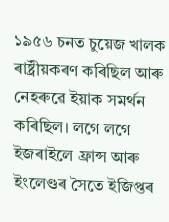১৯৫৬ চনত চুয়েজ খালক ৰাষ্ট্ৰীয়কৰণ কৰিছিল আৰু নেহৰুৱে ইয়াক সমর্থন কৰিছিল। লগে লগে ইজৰাইলে ফ্রান্স আৰু ইংলেণ্ডৰ সৈতে ইজিপ্তৰ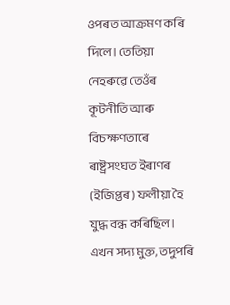ওপৰত আক্ৰমণ কৰি দিলে। তেতিয়া নেহৰুৱে তেওঁৰ কূটনীতি আৰু বিচক্ষণতাৰে ৰাষ্ট্ৰসংঘত ইৰাণৰ (ইজিপ্তৰ) ফলীয়া হৈ যুদ্ধ বন্ধ কৰিছিল। এখন সদ্য মুক্ত, তদুপৰি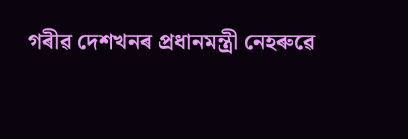গৰীৱ দেশখনৰ প্রধানমন্ত্রী নেহৰুৱে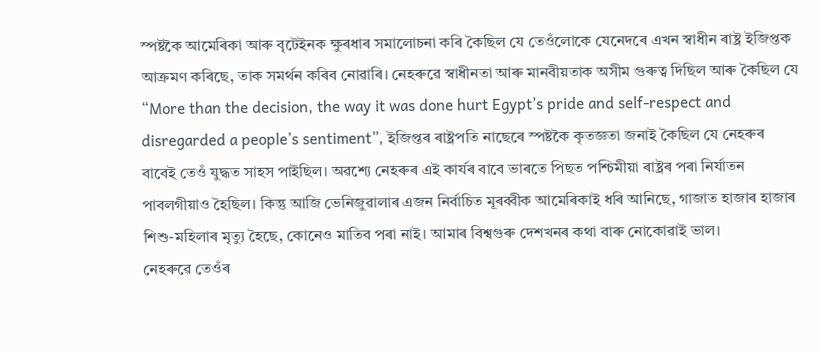স্পষ্টকৈ আমেৰিকা আৰু বৃটেইনক ক্ষুৰধাৰ সমালোচনা কৰি কৈছিল যে তেওঁলোকে যেনেদৰে এখন স্বাধীন ৰাষ্ট্ৰ ইজিপ্তক আক্রমণ কৰিছে, তাক সমর্থন কৰিব নোৱাৰি। নেহৰুৱে স্বাধীনতা আৰু মানবীয়তাক অসীম গুৰুত্ব দিছিল আৰু কৈছিল যে “More than the decision, the way it was done hurt Egypt’s pride and self-respect and disregarded a people’s sentiment”, ইজিপ্তৰ ৰাষ্ট্ৰপতি নাছেৰে স্পষ্টকৈ কৃতজ্ঞতা জনাই কৈছিল যে নেহৰুৰ বাবেই তেওঁ যুদ্ধত সাহস পাইছিল। অৱশ্যে নেহৰুৰ এই কাৰ্যৰ বাবে ভাৰতে পিছত পশ্চিমীয়া ৰাষ্ট্ৰৰ পৰা নির্যাতন পাবলগীয়াও হৈছিল। কিন্তু আজি ভেনিজুৱালাৰ এজন নির্বাচিত মূৰব্বীক আমেৰিকাই ধৰি আনিছে, গাজাত হাজাৰ হাজাৰ শিশু-মহিলাৰ মৃত্যু হৈছে, কোনেও মাতিব পৰা নাই। আমাৰ বিশ্বগুৰু দেশখনৰ কথা বাৰু নোকোৱাই ভাল।
নেহৰুৱে তেওঁৰ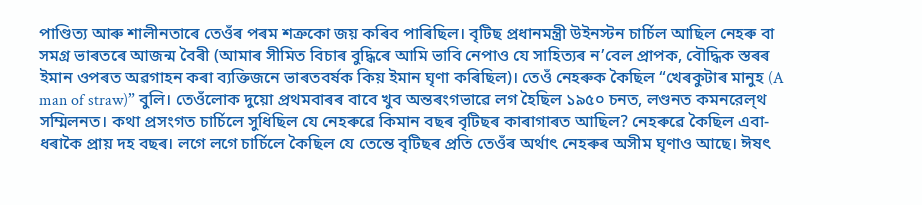পাণ্ডিত্য আৰু শালীনতাৰে তেওঁৰ পৰম শত্রুকো জয় কৰিব পাৰিছিল। বৃটিছ প্রধানমন্ত্রী উইনস্টন চার্চিল আছিল নেহৰু বা সমগ্ৰ ভাৰতৰে আজন্ম বৈৰী (আমাৰ সীমিত বিচাৰ বুদ্ধিৰে আমি ভাবি নেপাও যে সাহিত্যৰ ন’বেল প্রাপক, বৌদ্ধিক স্তৰৰ ইমান ওপৰত অৱগাহন কৰা ব্যক্তিজনে ভাৰতবৰ্ষক কিয় ইমান ঘৃণা কৰিছিল)। তেওঁ নেহৰুক কৈছিল “খেৰকুটাৰ মানুহ (A man of straw)” বুলি। তেওঁলোক দুয়ো প্রথমবাৰৰ বাবে খুব অন্তৰংগভাৱে লগ হৈছিল ১৯৫০ চনত, লণ্ডনত কমনরেল্থ সম্মিলনত। কথা প্রসংগত চার্চিলে সুধিছিল যে নেহৰুৱে কিমান বছৰ বৃটিছৰ কাৰাগাৰত আছিল? নেহৰুৱে কৈছিল এবা-ধৰাকৈ প্রায় দহ বছৰ। লগে লগে চার্চিলে কৈছিল যে তেন্তে বৃটিছৰ প্রতি তেওঁৰ অৰ্থাৎ নেহৰুৰ অসীম ঘৃণাও আছে। ঈষৎ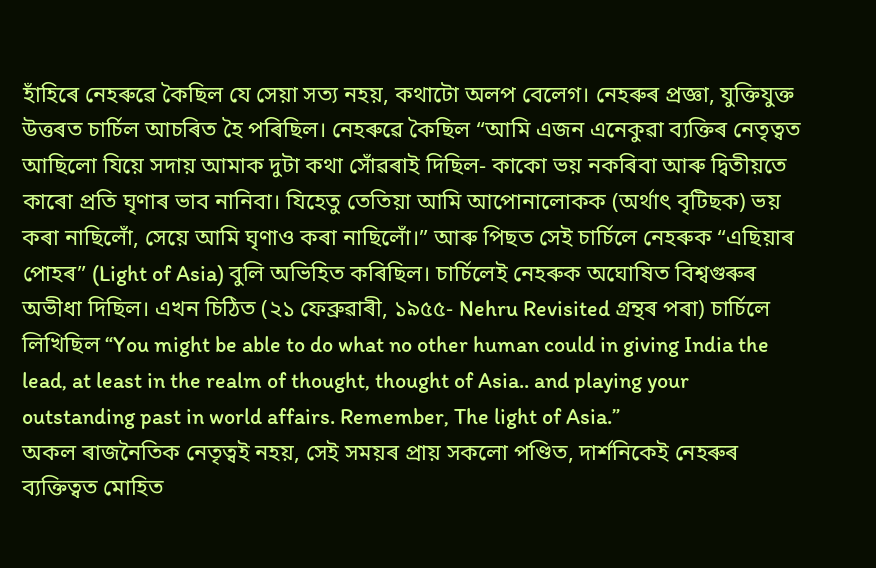হাঁহিৰে নেহৰুৱে কৈছিল যে সেয়া সত্য নহয়, কথাটো অলপ বেলেগ। নেহৰুৰ প্রজ্ঞা, যুক্তিযুক্ত উত্তৰত চার্চিল আচৰিত হৈ পৰিছিল। নেহৰুৱে কৈছিল “আমি এজন এনেকুৱা ব্যক্তিৰ নেতৃত্বত আছিলো যিয়ে সদায় আমাক দুটা কথা সোঁৱৰাই দিছিল- কাকো ভয় নকৰিবা আৰু দ্বিতীয়তে কাৰো প্রতি ঘৃণাৰ ভাব নানিবা। যিহেতু তেতিয়া আমি আপোনালোকক (অর্থাৎ বৃটিছক) ভয় কৰা নাছিলোঁ, সেয়ে আমি ঘৃণাও কৰা নাছিলোঁ।” আৰু পিছত সেই চার্চিলে নেহৰুক “এছিয়াৰ পোহৰ” (Light of Asia) বুলি অভিহিত কৰিছিল। চার্চিলেই নেহৰুক অঘোষিত বিশ্বগুৰুৰ অভীধা দিছিল। এখন চিঠিত (২১ ফেব্ৰুৱাৰী, ১৯৫৫- Nehru Revisited গ্ৰন্থৰ পৰা) চার্চিলে লিখিছিল “You might be able to do what no other human could in giving India the lead, at least in the realm of thought, thought of Asia.. and playing your outstanding past in world affairs. Remember, The light of Asia.”
অকল ৰাজনৈতিক নেতৃত্বই নহয়, সেই সময়ৰ প্ৰায় সকলো পণ্ডিত, দার্শনিকেই নেহৰুৰ ব্যক্তিত্বত মোহিত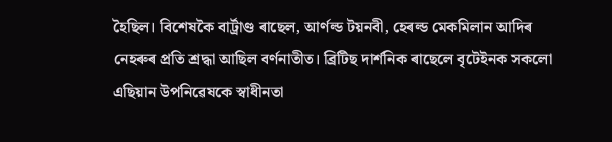হৈছিল। বিশেষকৈ বার্ট্ৰাণ্ড ৰাছেল, আর্ণল্ড টয়নবী, হেৰল্ড মেকমিলান আদিৰ নেহৰুৰ প্রতি শ্রদ্ধা আছিল বর্ণনাতীত। ব্রিটিছ দার্শনিক ৰাছেলে বৃটেইনক সকলো এছিয়ান উপনিৱেষকে স্বাধীনতা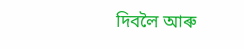দিবলৈ আৰু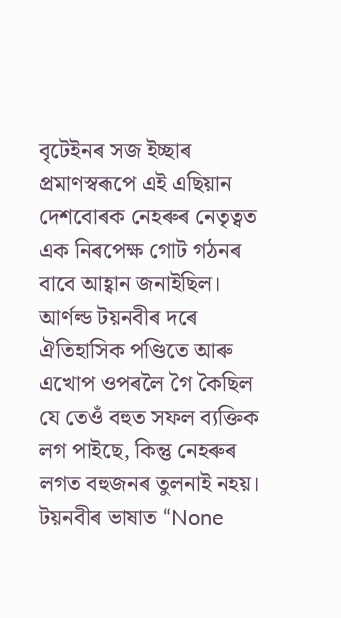বৃটেইনৰ সজ ইচ্ছাৰ প্রমাণস্বৰূপে এই এছিয়ান দেশবোৰক নেহৰুৰ নেতৃত্বত এক নিৰপেক্ষ গোট গঠনৰ বাবে আহ্বান জনাইছিল। আৰ্ণল্ড টয়নবীৰ দৰে ঐতিহাসিক পণ্ডিতে আৰু এখোপ ওপৰলৈ গৈ কৈছিল যে তেওঁ বহুত সফল ব্যক্তিক লগ পাইছে, কিন্তু নেহৰুৰ লগত বহুজনৰ তুলনাই নহয়। টয়নবীৰ ভাষাত “None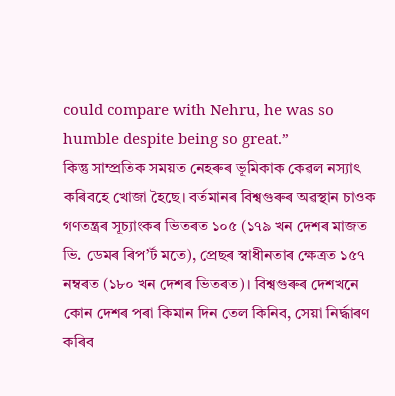could compare with Nehru, he was so humble despite being so great.”
কিন্তু সাম্প্রতিক সময়ত নেহৰুৰ ভূমিকাক কেৱল নস্যাৎ কৰিবহে খোজা হৈছে। বর্তমানৰ বিশ্বগুৰুৰ অৱস্থান চাওক গণতন্ত্ৰৰ সূচ্যাংকৰ ভিতৰত ১০৫ (১৭৯ খন দেশৰ মাজত ভি. ডেমৰ ৰিপ’ৰ্ট মতে), প্ৰেছৰ স্বাধীনতাৰ ক্ষেত্ৰত ১৫৭ নম্বৰত (১৮০ খন দেশৰ ভিতৰত)। বিশ্বগুৰুৰ দেশখনে কোন দেশৰ পৰা কিমান দিন তেল কিনিব, সেয়া নিৰ্দ্ধাৰণ কৰিব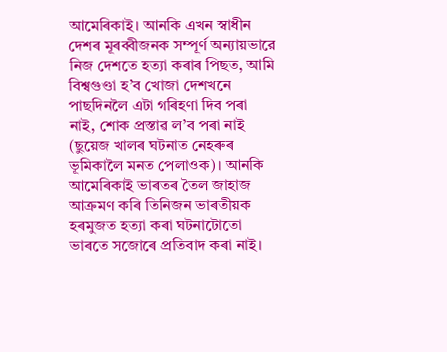আমেৰিকাই। আনকি এখন স্বাধীন দেশৰ মূৰব্বীজনক সম্পূর্ণ অন্যায়ভারে নিজ দেশতে হত্যা কৰাৰ পিছত, আমি বিশ্বগুণ্ডা হ’ব খোজা দেশখনে পাছদিনলৈ এটা গৰিহণা দিব পৰা নাই, শোক প্রস্তাৱ ল’ব পৰা নাই (ছুয়েজ খালৰ ঘটনাত নেহৰুৰ ভূমিকালৈ মনত পেলাওক)। আনকি আমেৰিকাই ভাৰতৰ তৈল জাহাজ আক্রমণ কৰি তিনিজন ভাৰতীয়ক হৰমুজত হত্যা কৰা ঘটনাটোতো ভাৰতে সজোৰে প্রতিবাদ কৰা নাই।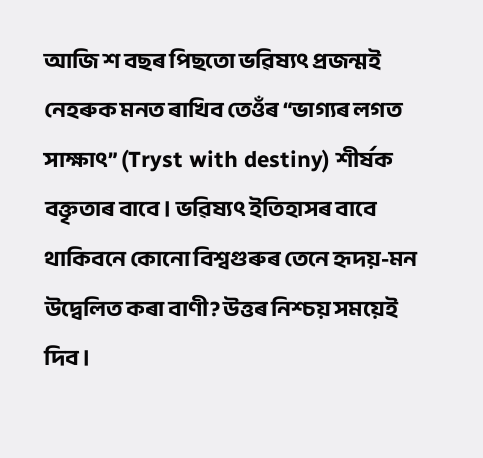আজি শ বছৰ পিছতো ভৱিষ্যৎ প্রজন্মই নেহৰুক মনত ৰাখিব তেওঁৰ “ভাগ্যৰ লগত সাক্ষাৎ” (Tryst with destiny) শীর্ষক বক্তৃতাৰ বাবে। ভৱিষ্যৎ ইতিহাসৰ বাবে থাকিবনে কোনো বিশ্বগুৰুৰ তেনে হৃদয়-মন উদ্বেলিত কৰা বাণী? উত্তৰ নিশ্চয় সময়েই দিব।